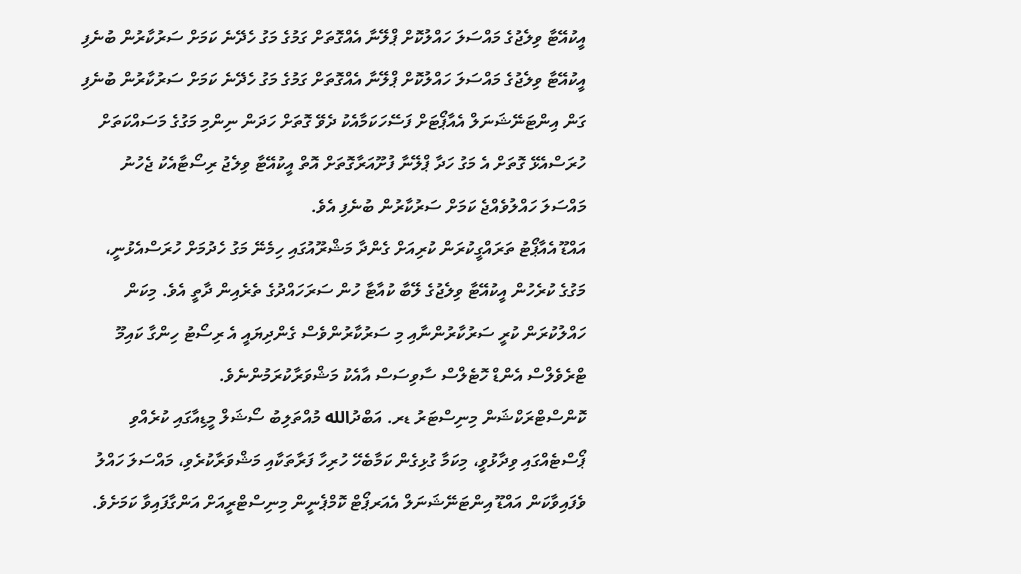އީކުއޭޓާ ވިލެޖުގެ މައްސަލަ ހައްލުކޮށް ޕްލޭނާ އެއްގޮތަށް ގަމުގެ މަގު ހެދޭނެ ކަމަށް ސަރުކާރުން ބުނެފި އީކުއޭޓާ ވިލެޖުގެ މައްސަލަ ހައްލުކޮށް ޕްލޭނާ އެއްގޮތަށް ގަމުގެ މަގު ހެދޭނެ ކަމަށް ސަރުކާރުން ބުނެފި
ގަން އިންޓަނޭޝަނަލް އެއާޕޯޓަށް ފަސޭހަކަމާއެކު ދެވޭ ގޮތަށް ހަދަން ނިންމި މަގުގެ މަސައްކަތަށް ހުރަސްއެޅޭ ގޮތަށް އެ މަގު ހަދާ ޕްލޭނާ ފުށޫއަރާގޮތަށް އޮތް އީކުއޭޓާ ވިލެޖު ރިސޯޓާއެކު ޖެހުނު މައްސަލަ ހައްލުވެއްޖެ ކަމަށް ސަރުކާރުން ބުނެފި އެވެ.
އައްޑޫ އެއާޕޯޓު ތަރައްގީކުރަން ކުރިއަށް ގެންދާ މަޝްރޫއުގައި ހިމެނޭ މަގު ހެދުމަށް ހުރަސްއެޅުނީ، މަގުގެ ކުރެހުން އީކުއޭޓާ ވިލެޖުގެ ލޭބާ ކުއާޓާ ހުން ސަރަހައްދުގެ ތެރެއިން ދާތީ އެވެ. މިކަން ހައްލުކުރަން ކުރީ ސަރުކާރުންނާއި މި ސަރުކާރުންވެސް ގެންދިޔައީ އެ ރިސޯޓު ހިންގާ ކައިމޫ ޓްރެވެލްސް އެންޑް ހޮޓެލްސް ސާވިސަސް އާއެކު މަޝްވަރާކުރަމުންނެވެ.
ކޮންސްޓްރަކްޝަން މިނިސްޓަރު ޑރ. އަބްދުالله މުއްތަލިބު ސޯޝަލް މީޑިއާގައި ކުރެއްވި ޕޯސްޓެއްގައި ވިދާޅުވީ، މިކަމާ ގުޅިގެން ކަމާބެހޭ ހުރިހާ ފަރާތަކާއި މަޝްވަރާކުރެވި، މައްސަލަ ހައްލު ވެފައިވާކަން އައްޑޫ އިންޓަނޭޝަނަލް އެއަރޕޯޓް ކޮމްޕެނީން މިނިސްޓްރީއަށް އަންގާފައިވާ ކަމަށެވެ.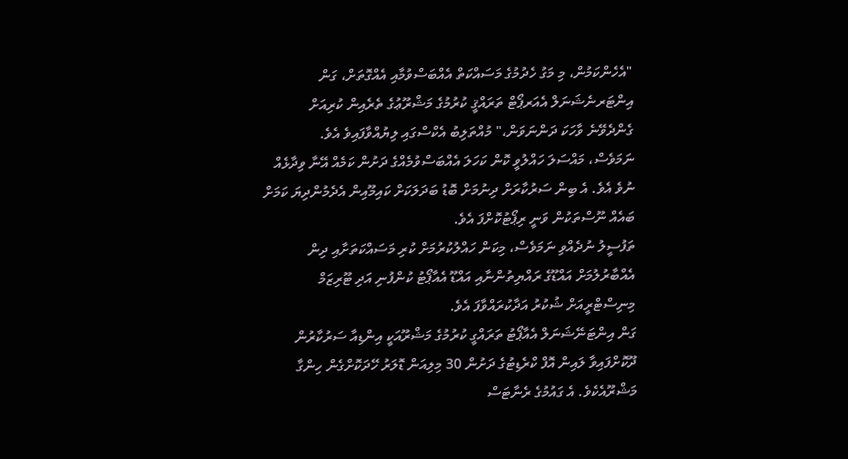"އެހެންކަމުން، މި މަގު ހެދުމުގެ މަސައްކަތް އެއްބަސްވުމާއި އެއްގޮތަށް، ގަން އިންޓަރނެޝަނަލް އެއަރޕޯޓް ތަރައްޤީ ކުރުމުގެ މަޝްރޫޢުގެ ތެރެއިން ކުރިއަށް ގެންދެވޭނެ ވާހަކަ ދަންނަވަން،" މުއްތަލިބު އެކްސްގައި ލިޔުއްވާފައިވެ އެވެ.
ނަމަވެސް، މައްސަލަ ހައްލުވީ ކޮން ކަހަލަ އެއްބަސްވުމެއްގެ ދަށުން ކަމެއް އޭނާ ވިދާޅެއް ނުވެ އެވެ. އެ ބިން ސަރުކާރަށް ދިނުމަށް ބޮޑު ބަދަލަކަށް ކައިމޫއިން އެދެމުންދިޔަ ކަމަށް ބައެއް ނޫސްތަކުން ވަނީ ރިޕޯޓުކޮށްފަ އެވެ.
ތަފުސީލު ނުދެއްވި ނަމަވެސް، މިކަން ހައްލުކުރުމަށް ކުރި މަސައްކަތަށާއި ދިން އެއްބާރުލުމަށް އައްޑޫގެ ރައްޔިތުންނާއި އައްޑޫ އެއާޕޯޓު ކުންފުނި އަދި ޓޫރިޒަމް މިނިސްޓްރީއަށް ޝުކުރު އަދާކުރައްވާފަ އެވެ.
ގަން އިންޓަނޭޝަނަލް އެއާޕޯޓު ތަރައްގީ ކުރުމުގެ މަޝްރޫއަކީ އިންޑިއާ ސަރުކާރުން ދޫކޮށްފައިވާ ލައިން އޮފް ކްރެޑިޓުގެ ދަށުން 30 މިލިއަން ޑޮލަރު ހޭދަކޮށްގެން ހިންގާ މަޝްރޫއެކެވެ. އެ ގައުމުގެ ރެނާޓަސް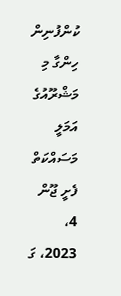ކުންފުނިން ހިންގާ މި މަޝްރޫއުގެ އަމަލީ މަސައްކަތް ފެށީ ޖޫން 4، 2023، ގަ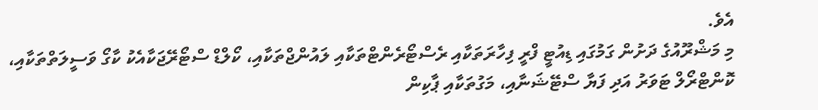އެވެ.
މި މަޝްރޫއުގެ ދަށުން ގަމުގައި ޑިއުޓީ ފްރީ ފިހާރަތަކާއި ރެސްޓޯރެންޓްތަކާއި ލައުންޖްތަކާއި، ކޯލްޑް ސްޓޯރޭޖަކާއެކު ކާގޯ ވަސީލަތްތަކާއި، ކޮންޓްރޯލް ޓަވަރު އަދި ފަޔާ ސްޓޭޝަނާއި، މަގުތަކާއި ޕާކިން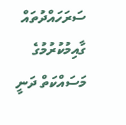ސަރަހައްދުތައް ގާއިމުކުރުމުގެ މަސައްކަތް ދަނީ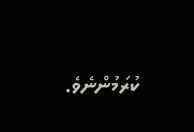ކުރަމުންނެވެ.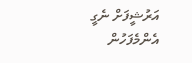އަރުޝީފަށް ނެގީ
އެންމެފަހުން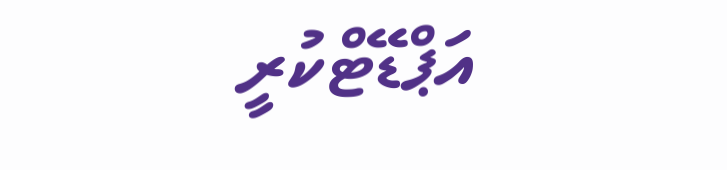އަޕްޑޭޓްކުރީ